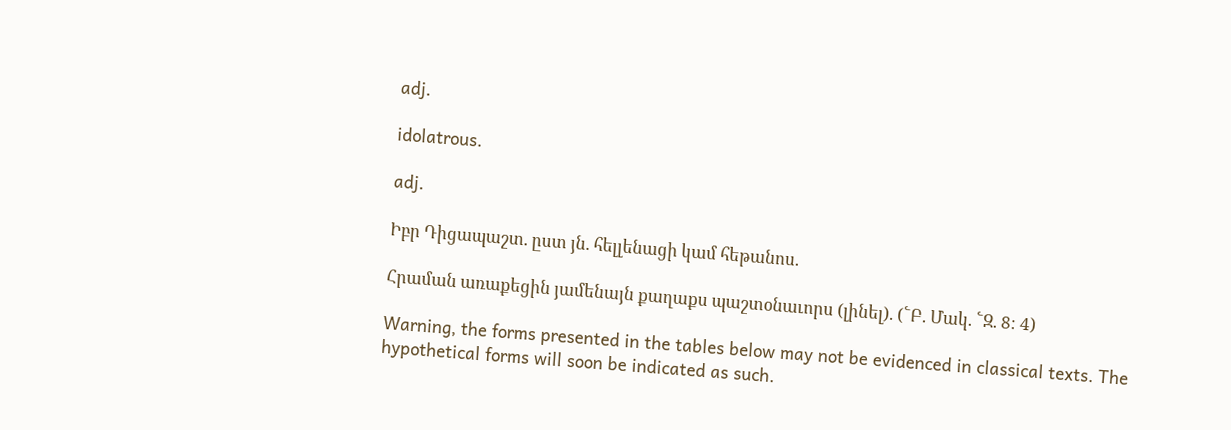adj.

idolatrous.

adj.

Իբր Դիցապաշտ. ըստ յն. հելլենացի կամ հեթանոս.

Հրաման առաքեցին յամենայն քաղաքս պաշտօնաւորս (լինել). (՟Բ. Մակ. ՟Զ. 8։ 4)

Warning, the forms presented in the tables below may not be evidenced in classical texts. The hypothetical forms will soon be indicated as such.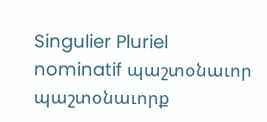Singulier Pluriel
nominatif պաշտօնաւոր պաշտօնաւորք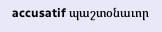accusatif պաշտօնաւոր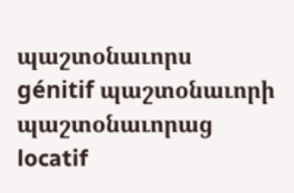պաշտօնաւորս
génitif պաշտօնաւորի պաշտօնաւորաց
locatif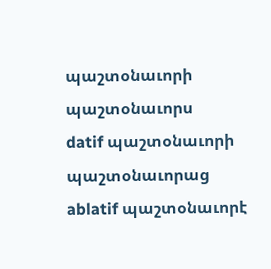պաշտօնաւորի պաշտօնաւորս
datif պաշտօնաւորի պաշտօնաւորաց
ablatif պաշտօնաւորէ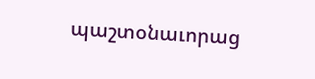պաշտօնաւորաց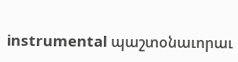instrumental պաշտօնաւորաւ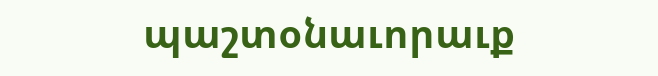պաշտօնաւորաւք